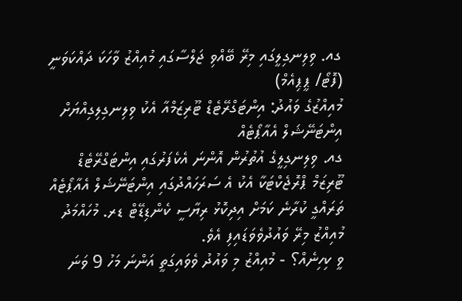ގއ. ވިލިނގިލީގައި މިރޭ ބޭއްވި ޖަލްސާގައި މުއިއްޒު ވާހަކަ ދައްކަވަނީ (ފޮޓޯ/ ޕީޕިއެމް)
މުއިއްޒުގެ ވައުދު: އިންޓަގްރޭޓެޑް ޓޫރިޒަމްއާ އެކު ވިލިނގިލިގިއްޔަށް އިންޓަނޭޝަލް އެއާޕޯޓެއް
ގއ. ވިލިނގިލީގެ އުތުރުން އޮންނަ އެކެފަރުގައި އިންޓަގްރޭޓެޑް ޓޫރިޒަމް ޕްރޮޖެކްޓަކާ އެކު އެ ސަރަހައްދުގައި އިންޓަނޭޝަލް އެއާޕޯޓެއް ތަރައްގީ ކުރާނެ ކަމަށް އިދިކޮޅު ރިޔާސީ ކެންޑިޑޭޓް ޑރ. މުހައްމަދު މުއިއްޒު މިރޭ ވައުދުވެވަޑައިފި އެވެ.
ވީ ކިހިނެއް؟ - މުއިއްޒު މި ވައުދު ވެވައިގަތީ އަންނަ މަހު 9 ވަނަ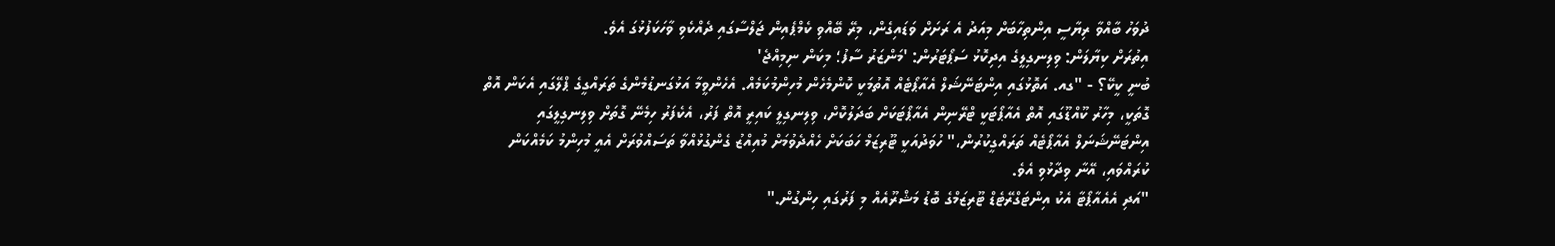ދުވަހު ބާއްވާ ރިޔާސީ އިންތިހާބަށް މިއަދު އެ ރަށަށް ވަޑައިގެން، މިރޭ ބޭއްވި ކެމްޕެއިން ޖަލްސާގައި ދެއްކެވި ވާހަކަފުޅުގަ އެވެ.
އިތުރަށް ކިޔާލަން: ވިލިނގިލީގެ އިދިކޮޅު ސަޕޯޓަރުން: 'މަންޒަރު ސާފު؛ މިކަން ނިމިއްޖެ'
ބުނީ ކީކޭ؟ - "ގއ. އަތޮޅުގައި އިންޓަނޭޝަލް އެއާޕޯޓެއް އޮތުމަކީ ކޮންމެހެން މުހިންމުކަމެއް. އެހެންވީމާ އަޅުގަނޑުމެންގެ ތަރައްގީގެ ޕްލޭގައި އެކަން އޮތް ގޮތަކީ، މިހާރު ކޫއްޑޫގައި އޮތް އެއާޕޯޓަކީ ޓްރޭނިން އެއާޕޯޓަކަށް ބަދަލުކޮށް، ވިލިނގިލީ ކައިރީ އޮތް ފަރު، އެކެފަރު ހިމެނޭ ގޮތަށް ވިލިނގިލީގައި އިންޓަނޭޝަނަލް އެއާޕޯޓެއް ތަރައްގީކުރުން،" ހުވަދުއަކީ ޓޫރިޒަމް ހަބަކަށް ހެއްދެވުމަށް މުއިއްޒު ގެންގުޅުއްވާ ތަސައްވުރަށް އެއީ މުހިންމު ކަމެއްކަން ކުރައްވައި، އޭނާ ވިދާޅުވި އެވެ.
"އަދި އެއެއާޕޯޓާ އެކު އިންޓަގްރޭޓެޑް ޓޫރިޒަމްގެ ބޮޑު މަޝްރޫއެއް މި ފަރުގައި ހިންގުން."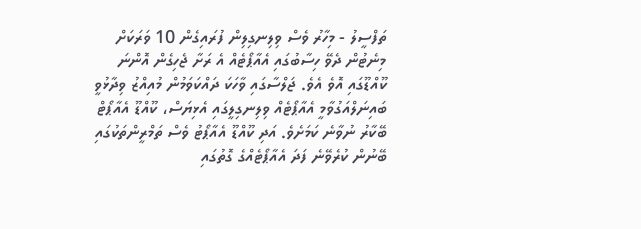ތަފްސީލު - މިހާރު ވެސް ވިލިނގިލިން ފުރައިގެން 10 ވަރަކަށް މިނެޓުން ދެވޭ ހިސާބުގައި އެއާޕޯޓެއް އެ ރަށާ ޖެހިގެން އޮންނަ ކޫއްޑޫގައި އޮވެ އެވެ. ޖަލްސާގައި ވާހަކަ ދައްކަވަމުން މުއިއްޒު ވިދާޅުވީ ބައިނަލްއަގުވާމީ އެއާޕޯޓެއް ވިލިނގިލީގައި އެޅިޔަސް، ކޫއްޑޫ އެއާޕޯޓް ބޭކާރު ނުވާނެ ކަމަށެވެ. އަދި ކޫއްޑޫ އެއާޕޯޓު ވެސް ތަމްރީންތަކުގައި ބޭނުން ކުރެވޭނެ ފަދަ އެއާޕޯޓެއްގެ ގޮތުގައި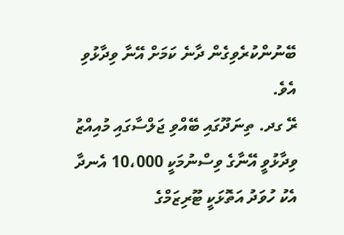ބޭނުންކުރެވިގެން ދާނެ ކަމަށް އޭނާ ވިދާޅުވި އެވެ.
ރޭ ގދ. ތިނަދޫގައި ބޭއްވި ޖަލްސާގައި މުއިއްޒު ވިދާޅުވީ އޭނާގެ ވިސްނުމަކީ 10،000 އެނދާ އެކު ހުވަދު އަތޮޅަކީ ޓޫރިޒަމްގެ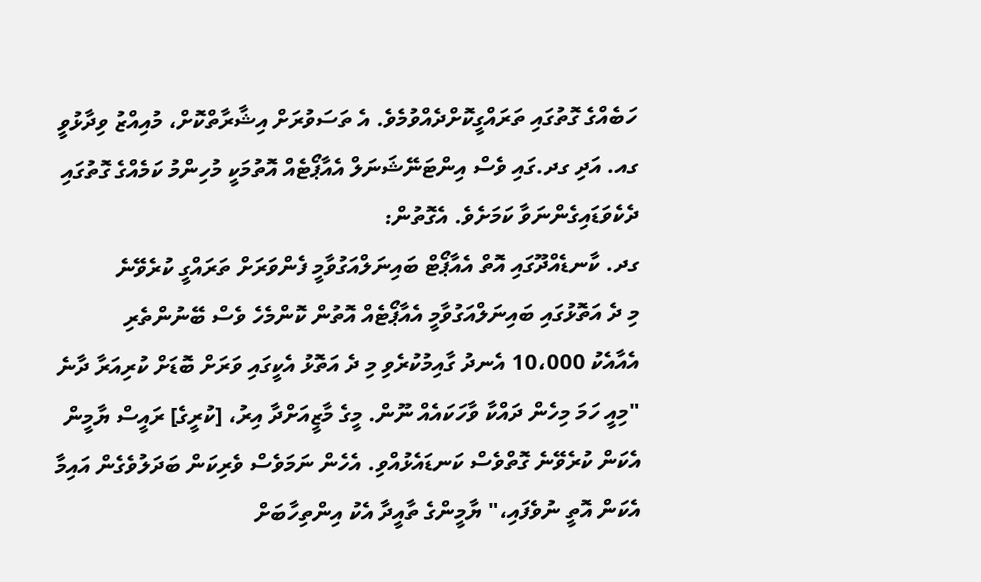ހަބެއްގެ ގޮތުގައި ތަރައްގީކޮށްދެއްވުމެވެ. އެ ތަސަވުރަށް އިޝާރާތްކޮށް، މުއިއްޒު ވިދާޅުވީ ގއ. އަދި ގދ.ގައި ވެސް އިންޓަނޭޝަނަލް އެއާޕޯޓެއް އޮތުމަކީ މުހިންމު ކަމެއްގެ ގޮތުގައި ދެކެވަޑައިގެންނަވާ ކަމަށެވެ. އެގޮތުން:
ގދ. ކާނޑެއްދޫގައި އޮތް އެއާޕޯޓް ބައިނަލްއަގުވާމީ ފެންވަރަށް ތަރައްގީ ކުރެވޭނެ
މި ދެ އަތޮޅުގައި ބައިނަލްއަގުވާމީ އެއާޕޯޓެއް އޮތުން ކޮންމެހެ ވެސް ބޭނުންތެރި
އެއާއެކު 10،000 އެނދު ގާއިމުކުރެވި މި ދެ އަތޮޅު އެކީގައި ވަރަށް ބޮޑަށް ކުރިއަރާ ދާނެ
"މިއީ ހަމަ މިހެން ދައްކާ ވާހަކައެއް ނޫން. މީގެ މާޒީއަށްދާ އިރު، [ކުރީގެ] ރައީސް ޔާމީން އެކަން ކުރެވޭނެ ގޮތްވެސް ކަނޑައެޅުއްވި. އެހެން ނަމަވެސް ވެރިކަން ބަދަލުވެގެން އައިމާ އެކަން އޮތީ ނުވެފައި،" ޔާމީންގެ ތާއީދާ އެކު އިންތިހާބަށް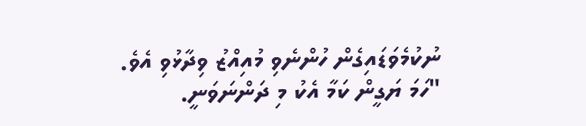ނުކުމެވަޑައިގެން ހުންނެވި މުއިއްޒު ވިދާޅުވި އެވެ.
"ހަމަ ޔަގީން ކަމާ އެކު މި ދަންނަވަނީ.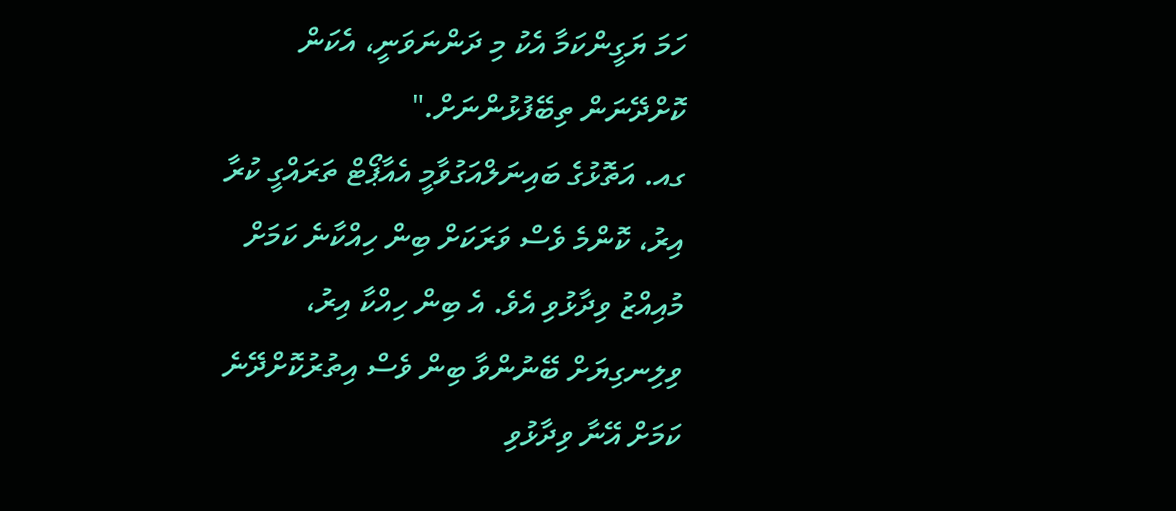ހަމަ ޔަގީންކަމާ އެކު މި ދަންނަވަނީ، އެކަން ކޮށްދޭނަން ތިބޭފުޅުންނަށް."
ގއ. އަތޮޅުގެ ބައިނަލްއަގުވާމީ އެއާޕޯޓް ތަރައްގީ ކުރާ އިރު، ކޮންމެ ވެސް ވަރަކަށް ބިން ހިއްކާނެ ކަމަށް މުއިއްޒު ވިދާޅުވި އެވެ. އެ ބިން ހިއްކާ އިރު، ވިލިނގިޔަށް ބޭނުންވާ ބިން ވެސް އިތުރުކޮށްދޭނެ ކަމަށް އޭނާ ވިދާޅުވި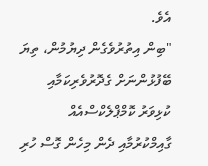އެވެ.
"ބިން އިތުރުވެގެން ދިޔުމުން، ތިޔަ ބޭފުޅުންނަށް ގެދޮރުވެރިކަމާއި ކުޅިވަރު ކޮމްޕްލެކްސްއެއް ގާއިމްކުރުމާއި ދެން މިހެން ގޮސް ހުރި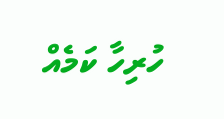ހުރިހާ ކަމެއް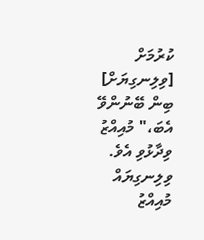ކުރުމަށް [ވިލިނގިޔަށް] ބިން ބޭނުންވޭ އެބަ،" މުއިއްޒު ވިދާޅުވި އެވެ.
ވިލިނގިޔައް މުއިއްޒު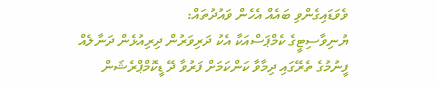ވެވަޑައިގެންވި ބައެއް އެހެން ވައުދުތައް:
ޔުނިވާސިޓީގެ ކެމްޕަސްއަކާ އެކު ދަރިވަރުން ދިރިއުޅެން ދަނާލެއް
ފީނުމުގެ ތެރޭގައި ދިމާވާ ކަންކަމަށް ފަރުވާ ދޭ ޑީކޮމްޕްރެޝަން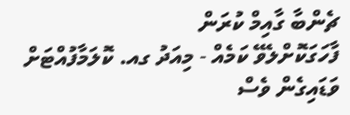ޗެންބާ ގާއިމް ކުރަން
ފާހަގަކޮށްލެވޭ ކަމެއް - މިއަދު ގއ. ކޮލަމާފުއްޓަށް ވަޑައިގެން ވެސް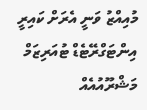މުއިއްޒު ވަނީ އެރަށް ކައިރީ އިންޓަގްރޭޓެޑް ޓުއަރިޒަމް މަޝްރޫއުއެއް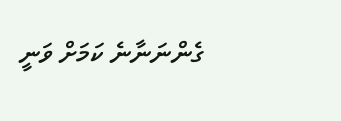ގެންނަނާނެ ކަމަށް ވަނީ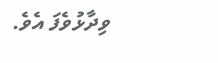ވިދާޅުވެފަ އެވެ.